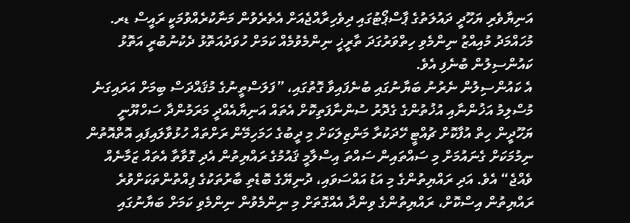އަނިޔާވެރި ޔަހޫދީ ދައުލަތުގެ ޕާސްޕޯޓުގައި ދިވެހިރާއްޖެއަށް އެތެރެވުން މަނާކުރެއްވުމަކީ ރައީސް ޑރ. މުހައްމަދު މުއިއްޒު ނިންމެވި ހިތްވަރުގަދަ ތާރީޚީ ނިންމެވުމެއް ކަމަށް ހުވަދުއަތޮޅު ދެކުނުބުރީ އަތޮޅު ކައުންސިލުން ބުނެފި އެވެ.
އެ ކައުންސިލުން ނެރުނު ބަޔާނުގައި ބުނެފައިވާ ގޮތުގައި، ”ފަލަސްތީނުގެ މުޤައްދަސް ބިމަށް އަރައިގަނެ މުސްލިމު އަޚުންނާއި އުޚުތުންގެ ގެދޮރު ސުންނާފަތިކޮށް އެތައް އަނިޔާއެއްދީ މަރަމުންދާ ސަހްޔޫނީ ޔަހޫދީން ހިތް އުފާކޮށް ޗުއްޓީ ހޭދަކުރާ މަންޒިލަކަށް މި ދީބުގެ ހަމަހިމޭން ރަށްތައް ހުޅުވާލައިފައި އޮތްއޮތުން ނިމުމަކަށް ގެނައުމަށް މި ސައްތައިން ސައްތަ އިސްލާމީ ޤައުމުގެ ރައްޔިތުން އެދި ގޮވާތާ އެތައް ޒަމާނެއް ވެއްޖެ“ އެވެ. އަދި ރައްޔިތުންގެ މި އަޑު އައްސަވައި، ދުނިޔޭގެ ބޮޑެތި ބާރުތަކުގެ ފިއްތުންތަކަށްވުރެ ރައްޔިތުން އިސްކޮށް، ރައްޔިތުންގެ ވިންދާ އެއްގޮތަށް މި ނިންމެވުން ނިންމެވި ކަމަށް ބަޔާނުގައި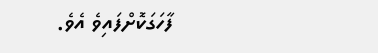ފާހަގަކޮށްފައިވެ އެވެ.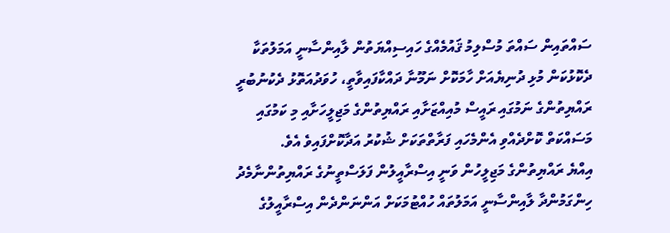ސައްތައިން ސައްތަ މުސްލިމު ޤައުމެއްގެ ހައިސިއްޔަތުން ލާއިންސާނީ އަމަލުތަކާ ދެކޮޅުކަން މުޅި ދުނިޔެއަށް ހާމަކޮށް ނަމޫނާ ދައްކާފައިވާތީ، ހުވަދުއަތޮޅު ދެކުނުބުރީ ރައްޔިތުންގެ ނަމުގައި ރައީސް މުއިއްޒަށާއި ރައްޔިތުންގެ މަޖިލީހަށާއި މި ކަމުގައި މަސައްކަތް ކޮށްދެއްވި އެންމެހައި ފަރާތްތަކަށް ޝުކުރު އަދާކޮށްފައިވެ އެވެ.
އިއްޔެ ރައްޔިތުންގެ މަޖިލީހުން ވަނީ އިސްރާއީލުން ފަލަސްތީނުގެ ރައްޔިތުންނާމެދު ހިންގަމުންދާ ލާއިންސާނީ އަމަލުތައް ހުއްޓުމަކަށް އަންނަންދެން އިސްރާއީލުގެ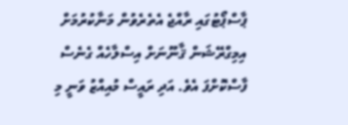ޕާސްޕޯޓުގައި ރާއްޖެ އެތެރެވުން މަނާކުރުމަށް އިމިގްރޭޝަން ޤާނޫނަށް އިސްލާހެއް ގެނެސް ފާސްކޮށްފަ އެވެ. އަދި ރައީސް މުއިއްޒު ވަނީ މި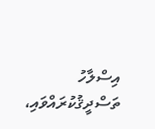އިސްލާހު ތަސްދީޤުކުރައްވައި،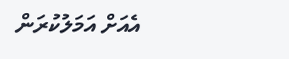އެއަށް އަމަލުކުރަން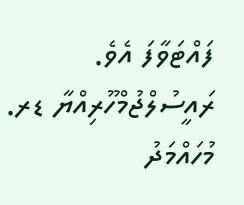ފައްޓަވާފަ އެވެ.
ރައީސުލްޖުމްހޫރިއްޔާ ޑރ. މުހައްމަދު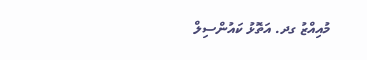މުއިއްޒު ގދ. އަތޮޅު ކައުންސިލް